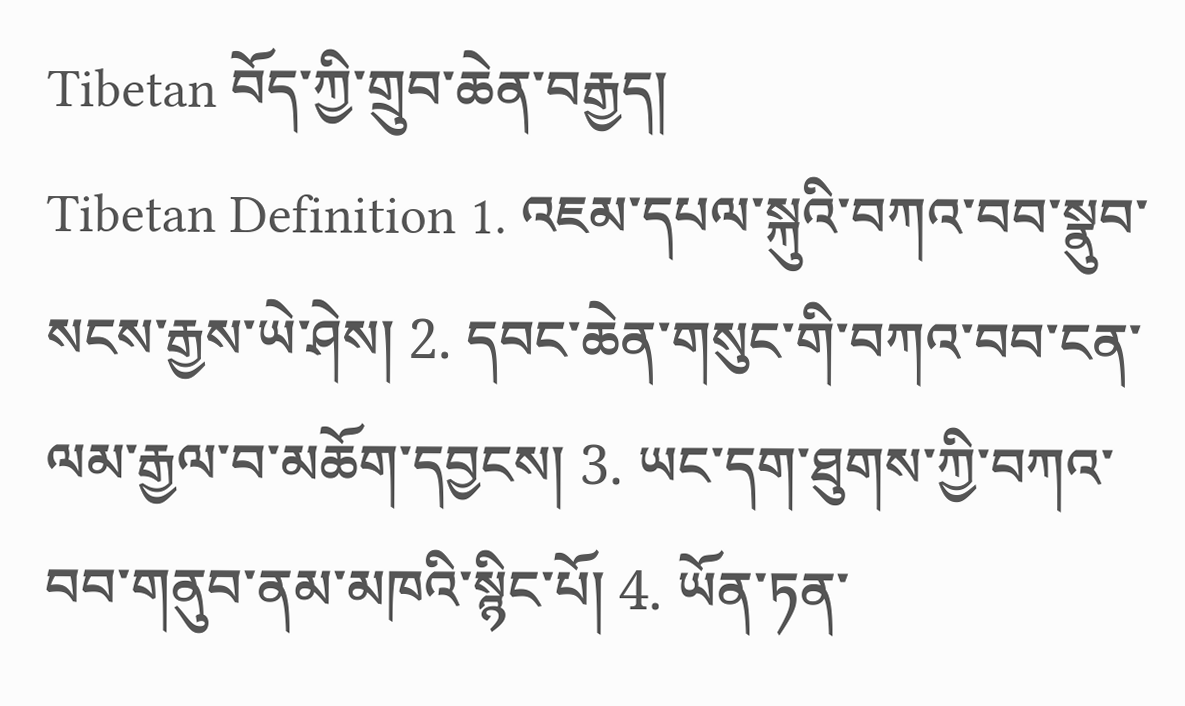Tibetan བོད་ཀྱི་གྲུབ་ཆེན་བརྒྱད།
Tibetan Definition 1. འཇམ་དཔལ་སྐུའི་བཀའ་བབ་སྣུབ་སངས་རྒྱས་ཡེ་ཤེས། 2. དབང་ཆེན་གསུང་གི་བཀའ་བབ་ངན་ལམ་རྒྱལ་བ་མཆོག་དབྱངས། 3. ཡང་དག་ཐུགས་ཀྱི་བཀའ་བབ་གནུབ་ནམ་མཁའི་སྙིང་པོ། 4. ཡོན་ཏན་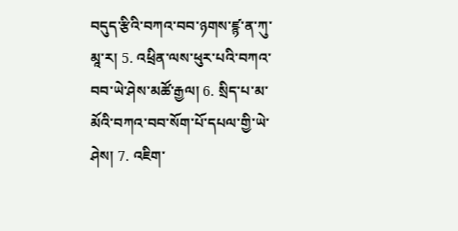བདུད་རྩིའི་བཀའ་བབ་ཉགས་ཛྙ་ན་ཀུ་མཱ་ར། 5. འཕྲིན་ལས་ཕུར་པའི་བཀའ་བབ་ཡེ་ཤེས་མཚོ་རྒྱལ། 6. སྲིད་པ་མ་མོའི་བཀའ་བབ་སོག་པོ་དཔལ་གྱི་ཡེ་ཤེས། 7. འཇིག་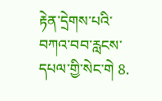རྟེན་དྲེགས་པའི་བཀའ་བབ་རླངས་དཔལ་གྱི་སེང་གེ 8.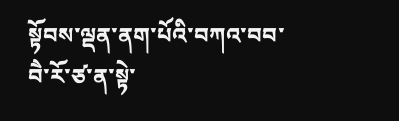སྟོབས་ལྡན་ནག་པོའི་བཀའ་བབ་བཻ་རོ་ཙ་ན་སྟེ་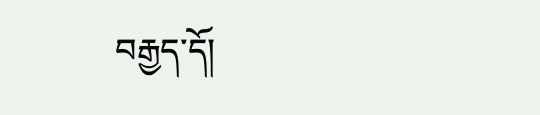བརྒྱད་དོ།